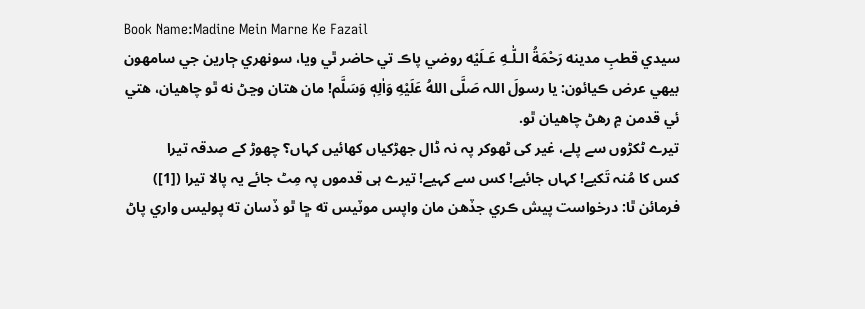Book Name:Madine Mein Marne Ke Fazail
سيدي قطبِ مدينه رَحْمَةُ الـلّٰـهِ عَـلَيْه روضي پاڪ تي حاضر ٿي ويا، سونهري ڄارين جي سامهون بيهي عرض ڪيائون: يا رسولَ اللہ صَلَّى اللهُ عَلَيْهِ وَاٰلِهٖ وَسَلَّم! مان هتان وڃڻ نه ٿو چاهيان، هتي ئي قدمن ۾ رهڻ چاهيان ٿو.
تیرے ٹکڑوں سے پلے، غیر کی ٹھوکر پہ نہ ڈال جھڑکیاں کھائیں کہاں؟ چھوڑ کے صدقہ تیرا
کس کا مُنہ تَکیے! کہاں جائیے! کس سے کہیے! تیرے ہی قدموں پہ مِٹ جائے یہ پالا تیرا ([1])
فرمائن ٿا: درخواست پيش ڪري جڏهن مان واپس موٽيس ته ڇا ٿو ڏسان ته پوليس واري پاڻ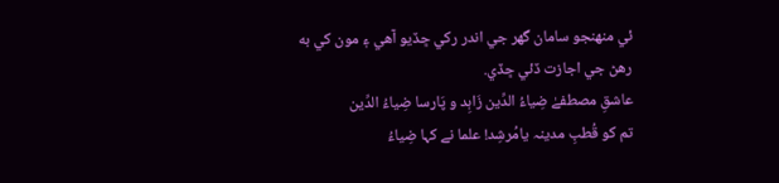ئي منهنجو سامان گهر جي اندر رکي ڇڏيو آهي ۽ مون کي به رهڻ جي اجازت ڏئي ڇڏي.
عاشقِ مصطفےٰ ضِیاءُ الدِّین زَاہِد و پَارسا ضِیاءُ الدِّین
تم کو قُطبِ مدینہ یامُرشِد! علما نے کہا ضِیاءُ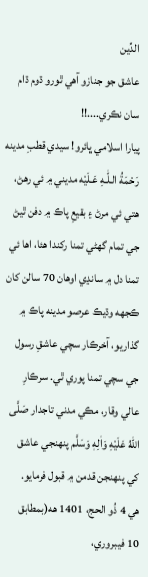الدِّین
عاشق جو جنازو آهي ٿورو ڌوم ڌام سان نڪري....!!
پيارا اسلامي ڀائرو! سيدي قطبِ مدينه رَحْمَةُ الـلّٰـهِ عَـلَيْه مديني ۾ ئي رهڻ، هتي ئي مرڻ ۽ بقيعِ پاڪ ۾ دفن ٿيڻ جي تمام گهڻي تمنا رکندا هئا، اها ئي تمنا دل ۾ سانڍي اوهان 70 سالن کان ڪجهه وڌيڪ عرصو مدينه پاڪ ۾ گذاريو، آخرڪار سچي عاشقِ رسول جي سچي تمنا پوري ٿي. سرڪارِ عالي وقار، مڪي مدني تاجدار صَلَّى اللهُ عَلَيْهِ وَاٰلِهٖ وَسَلَّم پنهنجي عاشق کي پنهنجن قدمن ۾ قبول فرمايو.
هي 4 ذُو الحج، 1401 هه(بمطابق 10 فيبروري،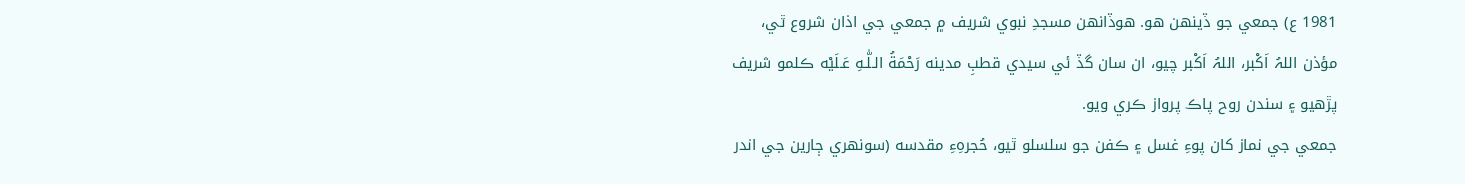1981 ع) جمعي جو ڏينهن هو. هوڏانهن مسجدِ نبوي شريف ۾ جمعي جي اذان شروع ٿي، مؤذن اللہُ اَکْبر، اللہُ اَکْبر چيو، ان سان گڏ ئي سيدي قطبِ مدينه رَحْمَةُ الـلّٰـهِ عَـلَيْه ڪلمو شريف پڙهيو ۽ سندن روح پاڪ پرواز ڪري ويو.
جمعي جي نماز کان پوءِ غسل ۽ ڪفن جو سلسلو ٿيو، حُجرہِءِ مقدسه (سونهري ڄارين جي اندر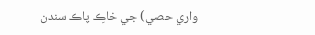واري حصي) جي خاڪِ پاڪ سندن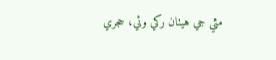مٿي جي هيٺان رکي وئي، حجري